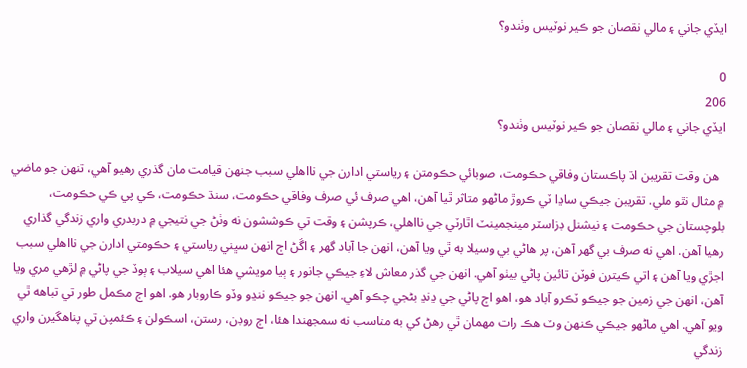ايڏي جاني ۽ مالي نقصان جو ڪير نوٽيس وٺندو؟

0
206
ايڏي جاني ۽ مالي نقصان جو ڪير نوٽيس وٺندو؟

  هن وقت تقريبن اڌ پاڪستان وفاقي حڪومت، صوبائي حڪومتن ۽ رياستي ادارن جي نااهلي سبب جنهن قيامت مان گذري رهيو آهي، تنهن جو ماضي ۾ مثال نٿو ملي. تقريبن جيڪي ساڍا ٽي ڪروڙ ماڻهو متاثر ٿيا آهن، اهي صرف ئي صرف وفاقي حڪومت، سنڌ حڪومت، ڪي پي ڪي حڪومت، بلوچستان جي حڪومت ۽ نيشنل ڊزاسٽر مينجمينٽ اٿارٽي جي نااهلي، ڪرپشن ۽ وقت تي ڪوششون نه وٺڻ جي نتيجي ۾ دربدري واري زندگي گذاري رهيا آهن. اهي نه صرف بي گهر آهن، پر هاڻي بي وسيلا به ٿي ويا آهن، انهن جا آباد گهر ۽ اڱڻ اڄ انهن سڀني رياستي ۽ حڪومتي ادارن جي نااهلي سبب اجڙي ويا آهن ۽ اتي ڪيترن فوٽن تائين پاڻي بيٺو آهي. انهن جي گذر معاش لاءِ جيڪي جانور ۽ ٻيا مويشي هئا اهي سيلاب ۽ ٻوڏ جي پاڻي ۾ لڙهي مري ويا آهن، انهن جي زمين جو جيڪو ٽڪرو آباد هو، اهو اڄ پاڻي جي ڍنڍ بڻجي چڪو آهي. انهن جو جيڪو ننڍو وڏو ڪاروبار هو. اهو اڄ مڪمل طور تي تباهه ٿي ويو آهي. اهي ماڻهو جيڪي ڪنهن وٽ هڪ رات مهمان ٿي رهڻ کي به مناسب نه سمجهندا هئا، اڄ روڊن، رستن، اسڪولن ۽ ڪئمپن تي پناهگيرن واري زندگي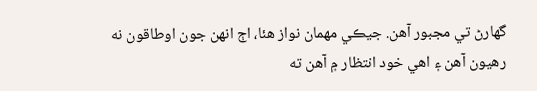گهارڻ تي مجبور آهن. جيڪي مهمان نواز هئا، اڄ انهن جون اوطاقون نه رهيون آهن ۽ اهي خود انتظار ۾ آهن ته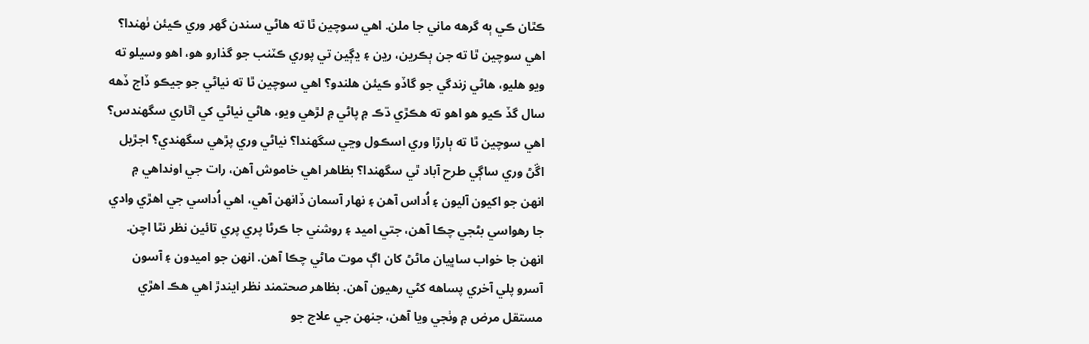ڪٿان ڪي ٻه گرهه ماني جا ملن. اهي سوچين ٿا ته هاڻي سندن گهر وري ڪيئن ٺهندا؟ اهي سوچين ٿا ته جن ٻڪرين، رڍن ۽ ڍڳين تي پوري ڪٽنب جو گذارو هو، اهو وسيلو ته ويو هليو، هاڻي زندگي جو گاڏو ڪيئن هلندو؟ اهي سوچين ٿا ته نياڻي جو جيڪو ڏاج ڏهه سال گڏ ڪيو هو اهو ته هڪڙي ڌڪ ۾ پاڻي ۾ لڙهي ويو، هاڻي نياڻي کي اٿاري سگهندس؟ اهي سوچين ٿا ته ٻارڙا وري اسڪول وڃي سگهندا؟ نياڻي وري پڙهي سگهندي؟ اجڙيل اڱڻ وري ساڳي طرح آباد ٿي سگهندا؟ بظاهر اهي خاموش آهن، رات جي اونداهي ۾ انهن جو اکيون آليون ۽ اُداس آهن ۽ نهار آسمان ڏانهن آهي، اهي اُداسي جي اهڙي وادي جا رهواسي بڻجي چڪا آهن، جتي اميد ۽ روشني جا ڪرڻا پري پري تائين نظر نٿا اچن. انهن جا خواب ساڀيان ماڻڻ کان اڳ موت ماڻي چڪا آهن. انهن جو اميدون ۽ آسون آسرو پلي آخري پساهه کڻي رهيون آهن. بظاهر صحتمند نظر ايندڙ اهي هڪ اهڙي مستقل مرض ۾ وٺجي ويا آهن، جنهن جي علاج جو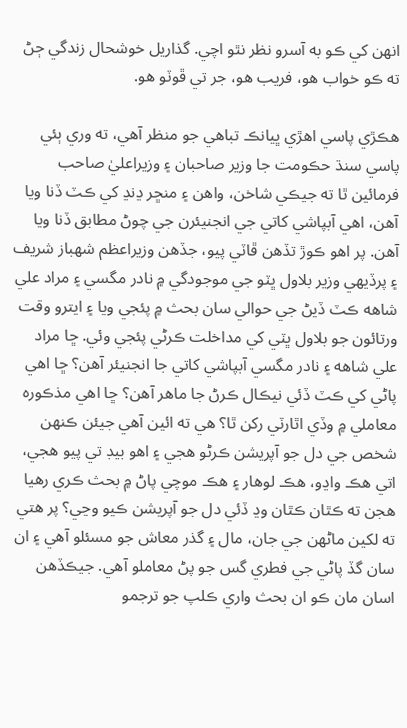انهن کي ڪو به آسرو نظر نٿو اچي. گذاريل خوشحال زندگي ڄڻ ته ڪو خواب هو، فريب هو، جر تي ڦوٽو هو.

هڪڙي پاسي اهڙي ڀيانڪ تباهي جو منظر آهي، ته وري ٻئي پاسي سنڌ حڪومت جا وزير صاحبان ۽ وزيراعليٰ صاحب فرمائين ٿا ته جيڪي شاخن، واهن ۽ منڇر ڍنڍ کي ڪٽ ڏنا ويا آهن، اهي آبپاشي کاتي جي انجنيئرن جي چوڻ مطابق ڏنا ويا آهن. پر اهو ڪوڙ تڏهن ڦاٽي پيو، جڏهن وزيراعظم شهباز شريف ۽ پرڏيهي وزير بلاول ڀٽو جي موجودگي ۾ نادر مگسي ۽ مراد علي شاهه ڪٽ ڏيڻ جي حوالي سان بحث ۾ پئجي ويا ۽ ايترو وقت ورتائون جو بلاول ڀٽي کي مداخلت ڪرڻي پئجي وئي. ڇا مراد علي شاهه ۽ نادر مگسي آبپاشي کاتي جا انجنيئر آهن؟ ڇا اهي پاڻي کي ڪٽ ڏئي نيڪال ڪرڻ جا ماهر آهن؟ ڇا اهي مذڪوره معاملي ۾ وڏي اٿارٽي رکن ٿا؟ هي ته ائين آهي جيئن ڪنهن شخص جي دل جو آپريشن ڪرڻو هجي ۽ اهو بيڊ تي پيو هجي، اتي هڪ واڍو، هڪ لوهار ۽ هڪ موچي پاڻ ۾ بحث ڪري رهيا هجن ته ڪٿان ڪٿان وڍ ڏئي دل جو آپريشن ڪيو وڃي؟ پر هتي ته لکين ماڻهن جي جان، مال ۽ گذر معاش جو مسئلو آهي ۽ ان سان گڏ پاڻي جي فطري گس جو پڻ معاملو آهي. جيڪڏهن اسان مان ڪو ان بحث واري ڪلپ جو ترجمو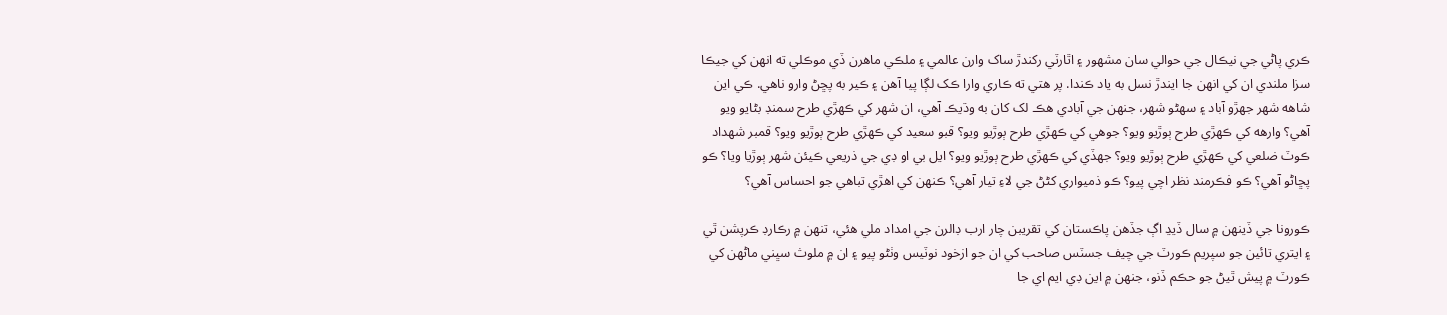ڪري پاڻي جي نيڪال جي حوالي سان مشهور ۽ اٿارٽي رکندڙ ساک وارن عالمي ۽ ملڪي ماهرن ڏي موڪلي ته انهن کي جيڪا سزا ملندي ان کي انهن جا ايندڙ نسل به ياد ڪندا. پر هتي ته ڪاري وارا ڪک لڳا پيا آهن ۽ ڪير به پڇڻ وارو ناهي. ڪي اين شاهه شهر جهڙو آباد ۽ سهڻو شهر، جنهن جي آبادي هڪ لک کان به وڌيڪ آهي، ان شهر کي ڪهڙي طرح سمنڊ بڻايو ويو آهي؟ وارهه کي ڪهڙي طرح ٻوڙيو ويو؟ جوهي کي ڪهڙي طرح ٻوڙيو ويو؟ قبو سعيد کي ڪهڙي طرح ٻوڙيو ويو؟ قمبر شهداد ڪوٽ ضلعي کي ڪهڙي طرح ٻوڙيو ويو؟ جهڏي کي ڪهڙي طرح ٻوڙيو ويو؟ ايل بي او ڊي جي ذريعي ڪيئن شهر ٻوڙيا ويا؟ ڪو پڇاڻو آهي؟ ڪو فڪرمند نظر اچي پيو؟ ڪو ذميواري کڻڻ جي لاءِ تيار آهي؟ ڪنهن کي اهڙي تباهي جو احساس آهي؟

ڪورونا جي ڏينهن ۾ سال ڏيڍ اڳ جڏهن پاڪستان کي تقريبن چار ارب ڊالرن جي امداد ملي هئي، تنهن ۾ رڪارڊ ڪرپشن ٿي ۽ ايتري تائين جو سپريم ڪورٽ جي چيف جسٽس صاحب کي ان جو ازخود نوٽيس وٺڻو پيو ۽ ان ۾ ملوث سڀني ماڻهن کي ڪورٽ ۾ پيش ٿيڻ جو حڪم ڏنو، جنهن ۾ اين ڊي ايم اي جا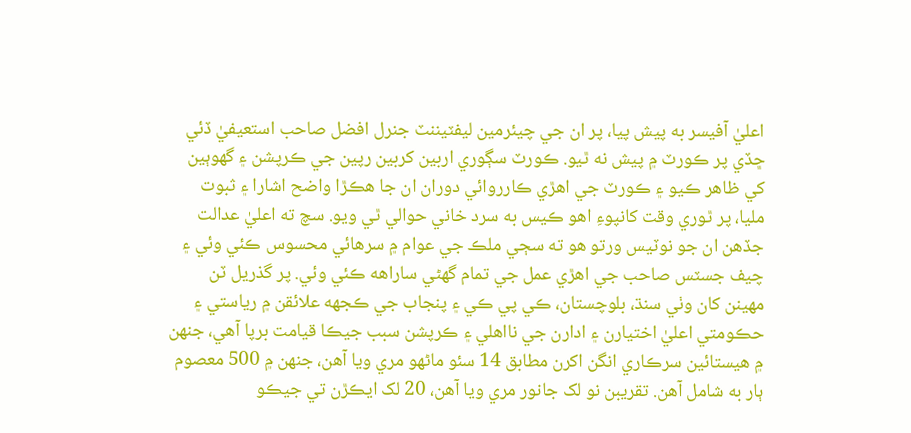اعليٰ آفيسر به پيش پيا، پر ان جي چيئرمين ليفٽيننٽ جنرل افضل صاحب استعيفيٰ ڏئي ڇڏي پر ڪورٽ ۾ پيش نه ٿيو. ڪورٽ سڳوري اربين کربين رپين جي ڪرپشن ۽ گهوٻين کي ظاهر ڪيو ۽ ڪورٽ جي اهڙي ڪارروائي دوران ان جا هڪڙا واضح اشارا ۽ ثبوت مليا، پر ٿوري وقت کانپوءِ اهو ڪيس به سرد خاني حوالي ٿي ويو. سچ ته اعليٰ عدالت جڏهن ان جو نوٽيس ورتو هو ته سڄي ملڪ جي عوام ۾ سرهائي محسوس ڪئي وئي ۽ چيف جسٽس صاحب جي اهڙي عمل جي تمام گهڻي ساراهه ڪئي وئي. پر گذريل ٽن مهينن کان وٺي سنڌ، بلوچستان، ڪي پي ڪي ۽ پنجاب جي ڪجهه علائقن ۾ رياستي ۽ حڪومتي اعليٰ اختيارن ۽ ادارن جي نااهلي ۽ ڪرپشن سبب جيڪا قيامت برپا آهي، جنهن ۾ هيستائين سرڪاري انگن اکرن مطابق 14 سئو ماڻهو مري ويا آهن، جنهن ۾ 500 معصوم ٻار به شامل آهن. تقريبن نو لک جانور مري ويا آهن، 20 لک ايڪڙن تي جيڪو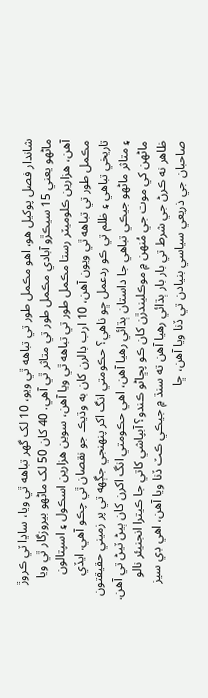شاندار فصل پوکيل هو، اهو مڪمل طور تي تباهه ٿي ويو، 10 لک گهر تباهه ٿي ويا، ساڍا ٽي ڪروڙ ماڻهو يعني 15 سيڪڙو آبادي مڪمل طور تي متاثر ٿي آهي. 40 کان 50 لک ماڻهو بيروزگار ٿي ويا آهن، هزارين ڪلوميٽر رستا مڪمل طور تي تباهه ٿي ويا آهن، سوين هزارين اسڪول ۽ اسپتالون مڪمل طور تي تباهه ٿي ويون آهن، 10 ارب ڊالرن کان به وڌيڪ جو نقصان ٿي چڪو آهي. ايڏي تاريخي تباهي ۽ ظلم تي ڪو ردعمل ڇو ناهي؟ حڪومتي انگ اکر پنهنجي جڳهه تي پر زميني حقيقتون ۽ متاثر ماڻهو جيڪي تباهي جا داستان ٻڌائي رهيا آهن، اهي حڪومتي انگ اکرن کان ٻيڻ ٽيڻ تي آهن. ماڻهن کي موت جي مُنهن ۾ موڪليندڙن کان ڪو پڇاڻو ڪندو؟ آبپاشي کاتي جا ڪيترا انجنيئر نالو ظاهر نه ڪرڻ جي شرط تي بار بار ٻڌائي رهيا آهن ته سنڌ ۾ جيڪي ڪٽ ڏنا ويا آهن، اهي ڊي سيز صاحبان جي ذريعي سياسي بنيادن تي ڏنا ويا آهن، ڇا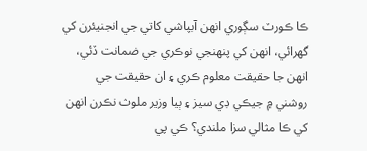ڪا ڪورٽ سڳوري انهن آبپاشي کاتي جي انجنيئرن کي گهرائي، انهن کي پنهنجي نوڪري جي ضمانت ڏئي، انهن جا حقيقت معلوم ڪري ۽ ان حقيقت جي روشني ۾ جيڪي ڊي سيز ۽ ٻيا وزير ملوث نڪرن انهن کي ڪا مثالي سزا ملندي؟ ڪي پي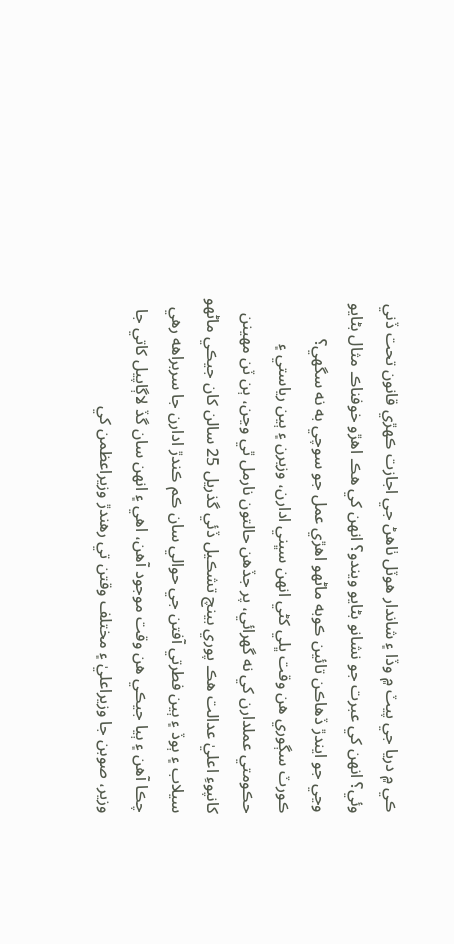ڪي ۾ دريا جي پيٽ ۾ وڏا ۽ شاندار هوٽل ٺاهڻ جي اجازت ڪهڙي قانون تحت ڏني وئي؟ انهن کي عبرت جو نشانو بڻايو ويندو؟ انهن کي هڪ اهڙو خوفناڪ مثال بڻايو وڃي جو ايندڙ ڏهاڪن تائين ڪوبه ماڻهو اهڙي عمل جو سوچي به نه سگهي؟ ڪورٽ سڳوري هن وقت ڀلي کڻي انهن سڀني ادارن، وزيرن ۽ ٻين رياستي ۽ حڪومتي عملدارن کي نه گهرائي، پر جڏهن حالتون نارمل ٿي وڃن، ٻن ٽن مهينن کانپوءِ اعليٰ عدالت هڪ پوري بينچ تشڪيل ڏئي گذريل 25 سالن کان جيڪي ماڻهو سيلاب ۽ ٻوڏ ۽ ٻين فطرتي آفتن جي حوالي سان ڪم ڪندڙ ادارن جا سربراهه رهي چڪا آهن ۽ ٻيا جيڪي هن وقت موجود آهن، اهي ۽ انهن سان گڏ لاڳاپيل کاتي جا وزير، صوبن جا وزيراعليٰ ۽ مختلف وقتن تي رهندڙ وزيراعظمن کي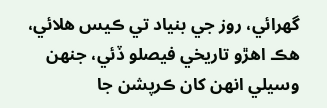گهرائي، روز جي بنياد تي ڪيس هلائي، هڪ اهڙو تاريخي فيصلو ڏئي، جنهن وسيلي انهن کان ڪرپشن جا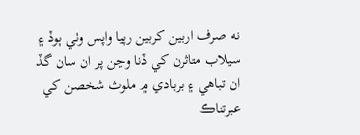نه صرف اربين کربين رپيا واپس وٺي ٻوڏ ۽ سيلاب متاثرن کي ڏنا وڃن پر ان سان گڏ ان تباهي ۽ بربادي ۾ ملوث شخصن کي عبرتناڪ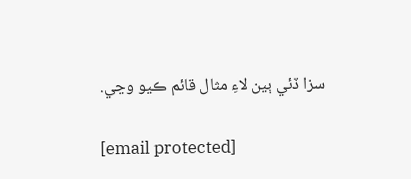سزا ڏئي ٻين لاءِ مثال قائم ڪيو وڃي.

[email protected]